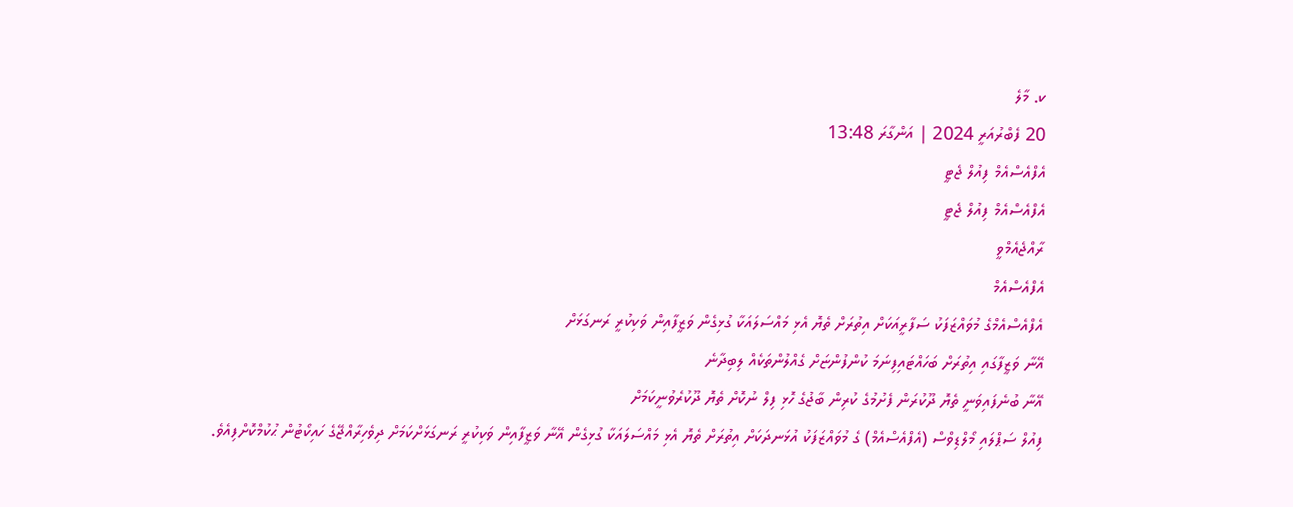ކ. މާލެ
20 ފެބްރުއަރީ 2024 | އަންގާރަ 13:48
އެފްއެސްއެމް ފިއުލް ޖެޓީ
އެފްއެސްއެމް ފިއުލް ޖެޓީ
ރާއްޖެއެމްވީ
އެފްއެސްއެމް
އެފްއެސްއެމްގެ މުވައްޒަފަކު ސަފާރީއަކަށް އިތުރަށް ތެޔޮ އެޅި މައްސަލައަކާ ގުޅިގެން ވަޒީފާއިން ވަކިކުރީ ރަނގަޅަށް
އޭނާ ވަޒީފާގައި އިތުރަށް ބަހައްޓައިފިނަމަ ކުންފުންޏަށް ގެއްލުންތަކެއް ލިބިދާނެ
އޭނާ ބުނެފައިވަނީ ތެޔޮ ދޫކުރަން ފެށުމުގެ ކުރިން ބާޖުގެ ހޮޅި ފިލް ނުކޮށް ތެޔޮ ދޫކުރެވުނީކަމަށް
ފިއުލް ސަޕްލައި މޯލްޑިވްސް (އެފްއެސްއެމް) ގެ މުވައްޒަފަކު އުޅަނދަކަށް އިތުރަށް ތެޔޮ އެޅި މައްސަލައަކާ ގުޅިގެން އޭނާ ވަޒީފާއިން ވަކިކުރީ ރަނގަޅަށްކަމަށް ދިވެހިރާއްޖޭގެ ހައިކޯޓުން ޙުކުމްކޮށްފިއެވެ.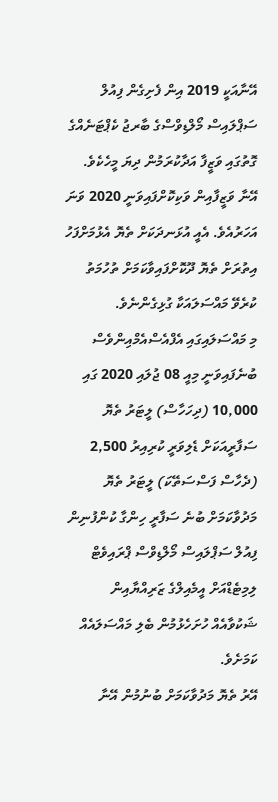އޭނާއަކީ 2019 އިން ފެށިގެން ފިއުލް ސަޕްލައިސް މޯލްޑިވްސްގެ ބާރޖު ކެޕްޓަނެއްގެ ގޮތުގައި ވަޒީފާ އަދާކުރަމުން ދިޔަ މީހެކެވެ.
އޭނާ ވަޒީފާއިން ވަކިކޮށްފައިވަނީ 2020 ވަނަ އަހަރުއެވެ. އެއީ އުޅަނދަކަށް ތެޔޮ އެޅުމަށްފަހު އިތުރަށް ތެޔޮ ދޫކޮށްފައިވާކަމަށް ތުހުމަތު ކުރެވޭ މައްސަލައަކާ ގުޅިގެންނެވެ.
މި މައްސަލައިގައި އެފްއެސްއެމްއިންވެސް ބުނެފައިވަނީ މިއީ 08 ޖުލައި 2020 ގައި 10,000 (ދިހަހާސް) ލީޓަރު ތެޔޮ ސަފާރީއަކަށް ޑެލިވަރީ ކުރިއިރު 2,500 (ދެހާސް ފަސްސަތޭކަ) ލީޓަރު ތެޔޮ މަދުވާކަމަށް ބުނެ ސަފާރީ ހިންގާ ކުންފުނިން ފިއުލް ސަޕްލައިސް މޯލްޑިވްސް ޕްރައިވެޓް ލިމިޓެޑްއަށް އީމެއިލްގެ ޒަރިއްޔާއިން ޝަކުވާއެއް ހުށަހެޅުމުން ބެލި މައްސަލައެއް ކަމަށެވެ.
އޭރު ތެޔޮ މަދުވާކަމަށް ބުނުމުން އޭނާ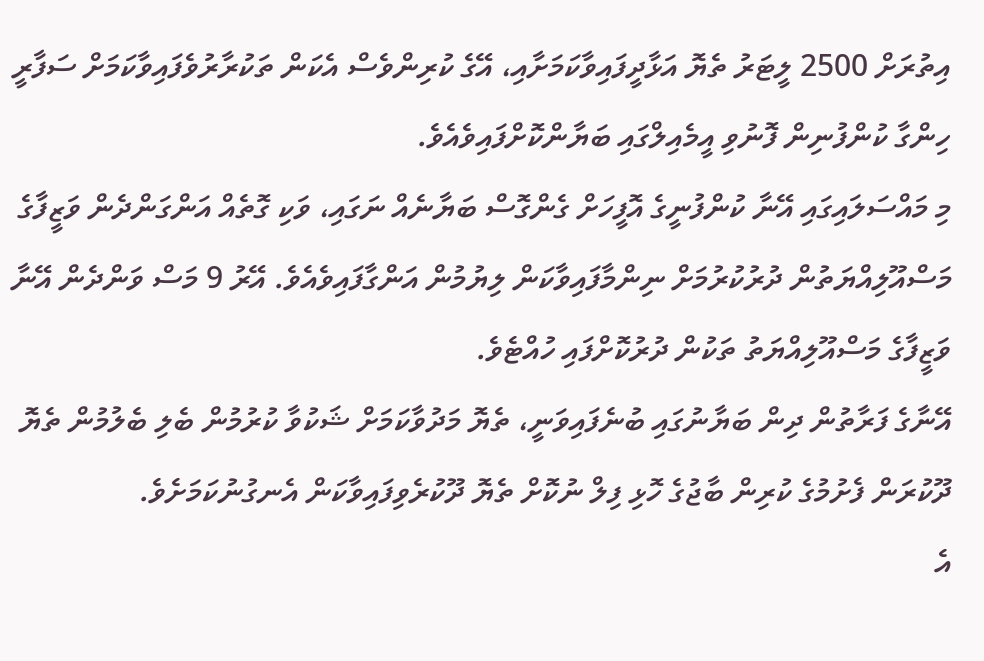އިތުރަށް 2500 ލީޓަރު ތެޔޮ އަޅާދީފައިވާކަމަށާއި، އޭގެ ކުރިންވެސް އެކަން ތަކުރާރުވެފައިވާކަމަށް ސަފާރީ ހިންގާ ކުންފުނިން ފޮނުވި އީމެއިލްގައި ބަޔާންކޮށްފައިވެއެވެ.
މި މައްސަލައިގައި އޭނާ ކުންފުނީގެ އޮފީހަށް ގެންގޮސް ބަޔާނެއް ނަގައި، ވަކި ގޮތެއް އަންގަންދެން ވަޒީފާގެ މަސްއޫލިއްޔަތުން ދުރުކުރުމަށް ނިންމާފައިވާކަން ލިޔުމުން އަންގާފައިވެއެވެ. އޭރު 9 މަސް ވަންދެން އޭނާ ވަޒީފާގެ މަސްއޫލިއްޔަތު ތަކުން ދުރުކޮށްފައި ހުއްޓެވެ.
އޭނާގެ ފަރާތުން ދިން ބަޔާނުގައި ބުނެފައިވަނީ، ތެޔޮ މަދުވާކަމަށް ޝަކުވާ ކުރުމުން ބެލި ބެލުމުން ތެޔޮ ދޫކުރަން ފެށުމުގެ ކުރިން ބާޖުގެ ހޮޅި ފިލް ނުކޮށް ތެޔޮ ދޫކުރެވިފައިވާކަން އެނގުނުކަމަށެވެ.
އެ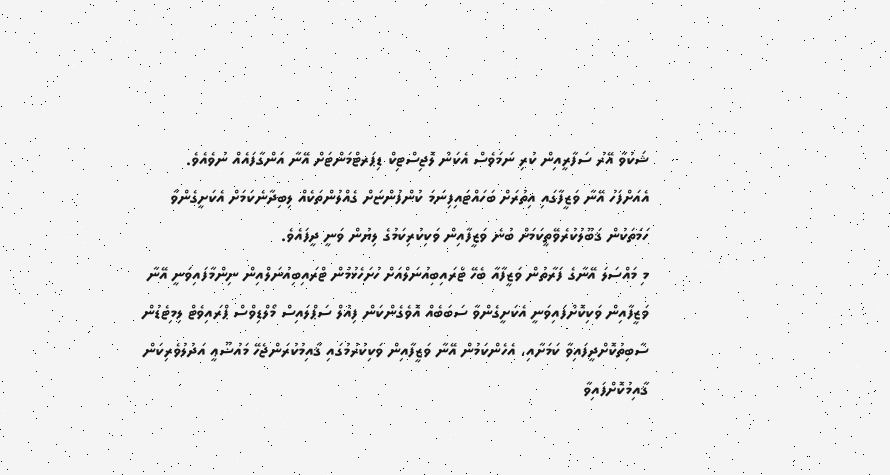ޝަކުވާ އޭރު ސަފާރީއިން ކުރި ނަމަވެސް އެކަން ލޮޖިސްޓިކް ޑިޕަރޓްމަންޓަށް އޭނާ އަންގާފައެއް ނުވެއެވެ.
އެއަށްފަހު އޭނާ ވަޒީފާގައި އިތުރަށް ބަހައްޓައިފިނަމަ ކުންފުންޏަށް ގެއްލުންތަކެއް ލިބިދާނެކަމަށް އެކަށީގެންވާ ހަމަތަކުން ޤަބޫލުކުރެވޭތީކަމަށް ބުނެ ވަޒީފާއިން ވަކިކުރިކަމުގެ ލިޔުން ވަނީ ދީފައެވެ.
މި މައްސަލަ އޭނާގެ ފަރާތުން ވަޒީފާއާ ބެހޭ ޓްރައިބިއުނަލްއަށް ހުށަހެޅުމުން ޓްރައިބިއުނަލްއިން ނިންމާފައިވަނީ އޭނާ ވަޒީފާއިން ވަކިކޮށްފައިވަނީ އެކަށީގެންވާ ސަބަބެއް އޮވެގެންކަން ފިއުލް ސަޕްލައިސް މޯލްޑިވްސް ޕްރައިވެޓް ލިމިޓެޑުން ސާބިތުކޮށްދީފައިވާ ކަމަށާއި، އެހެންކަމުން އޭނާ ވަޒީފާއިން ވަކިކުރުމުގައި ޤާއިމުކުރަންޖެހޭ މައުޟޫޢީ އަދުލުވެރިކަން ޤާއިމުކޮށްފައިވާ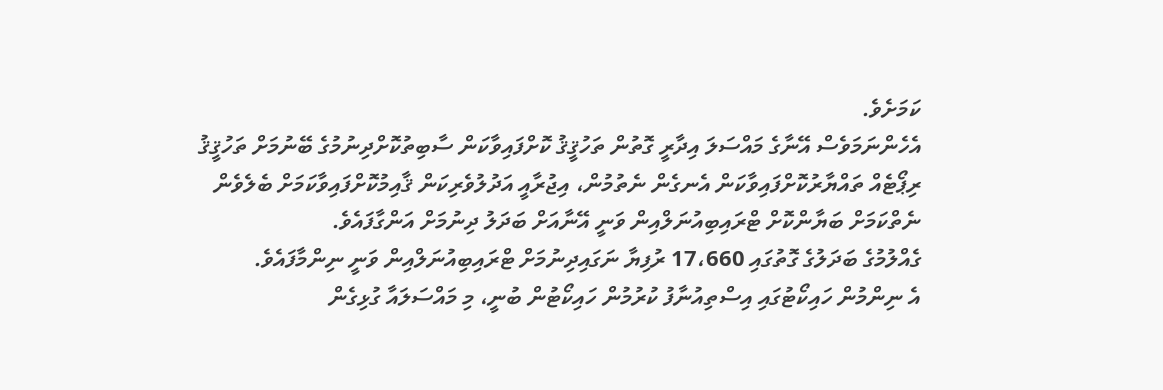ކަމަށެވެ.
އެހެންނަމަވެސް އޭނާގެ މައްސަލަ އިދާރީ ގޮތުން ތަހުޤީޤު ކޮށްފައިވާކަން ސާބިތުކޮށްދިނުމުގެ ބޭނުމަށް ތަހުޤީޤު ރިޕޯޓެއް ތައްޔާރުކޮށްފައިވާކަން އެނގެން ނެތުމުން، އިޖުރާއީ އަދުލުވެރިކަން ޤާއިމުކޮށްފައިވާކަމަށް ބެލެވެން ނެތްކަމަށް ބަޔާންކޮށް ޓްރައިބިއުނަލްއިން ވަނީ އޭނާއަށް ބަދަލު ދިނުމަށް އަންގާފައެވެ.
ގެއްލުމުގެ ބަދަލުގެ ގޮތުގައި 17،660 ރުފިޔާ ނަގައިދިނުމަށް ޓްރައިބިއުނަލްއިން ވަނީ ނިންމާފައެވެ.
އެ ނިންމުން ހައިކޯޓުގައި އިސްތިއުނާފު ކުރުމުން ހައިކޯޓުން ބުނީ، މި މައްސަލައާ ގުޅިގެން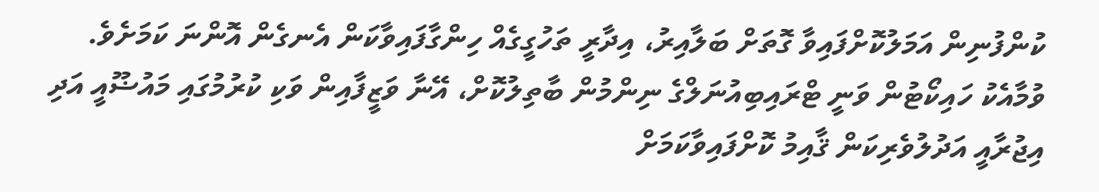ކުންފުނިން އަމަލުކޮށްފައިވާ ގޮތަށް ބަލާއިރު، އިދާރީ ތަހުގީގެއް ހިންގާފައިވާކަން އެނގެން އޮންނަ ކަމަށެވެ.
ވުމާއެކު ހައިކޯޓުން ވަނީ ޓްރައިބިއުނަލްގެ ނިންމުން ބާތިލުކޮށް، އޭނާ ވަޒީފާއިން ވަކި ކުރުމުގައި މައުޟޫއީ އަދި އިޖުރާއީ އަދުލުވެރިކަން ޤާއިމު ކޮށްފައިވާކަމަށް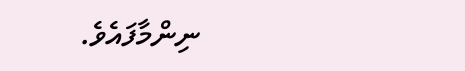ނިންމާފައެވެ.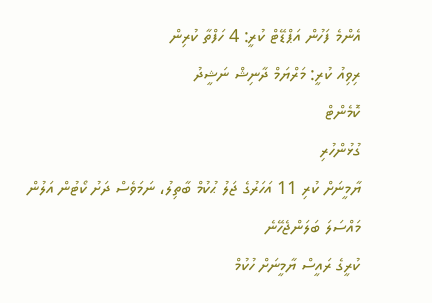އެންމެ ފަހުން އަޕްޑޭޓް ކުރީ: 4 ހަފްތާ ކުރިން
ރިވިއު ކުރީ: މަރްޔަމް ދާނިޝް ނަޝީދު
ކޮމެންޓް
ގުޅުންހުރި
ޔާމީނަށް ކުރި 11 އަހަރުގެ ޖަލު ޙުކުމް ބާތިލު، ނަމަވެސް ދަށު ކޯޓުން އަލުން މައްސަލަ ބަލަންޖެހޭނެ
ކުރީގެ ރައީސް ޔާމީނަށް ހުކުމް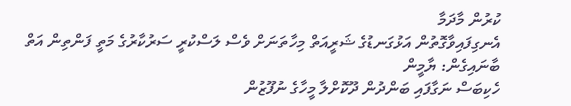ކުރުން މާދަމާ
އެނގިފައިވާގޮތުން އަޅުގަނޑުގެ ޝަރީއަތް މިހާތަނަށް ވެސް ލަސްކުރީ ސަރުކާރުގެ މަތީ ފަންތިން އަތް ބާނައިގެން: ޔާމީން
ހެކިބަސް ނަގާފައި ބަންދުން ދޫކޮށްލާ މީހާގެ ނުފޫޒުން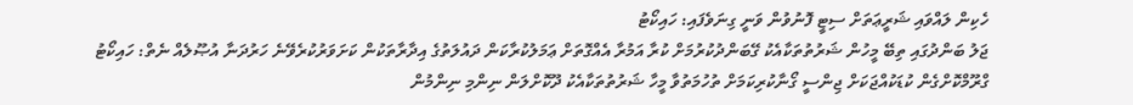ހެކިން ލައްވައި ޝަރީޢަތަށް ސިޓީ ފޮނުވުން ވަނީ ގިނަވެފައި: ހައިކޯޓު
ޖަލު ބަންދުގައި ތިބޭ މީހުން ޝަރުތުތަކާއެކު ގޭބަންދުކުރުމަށް ކުރާ އަމުރާ އެއްގޮތަށް ޢަމަލުކުރާކަން ދައުލަތުގެ އިދާރާތަކުން ކަށަވަރުކުރެވޭނެ ހަރުދަނާ އުޞޫލެއް ނެތް: ހައިކޯޓު
ގްރޫމްކޮށްގެން ކުޑަކުއްޖަކަށް ޖިންސީ ގޯނާކުރިކަމަށް ތުހުމަތުވާ މީހާ ޝަރުތުތަކާއެކު ދޫކޮށްލަން ނިންމި ނިންމުން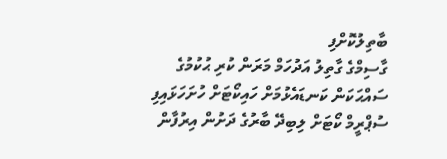ބާތިލުކޮށްފި
ގާސިމްގެ ގާތިލު އަދުހަމް މަރަން ކުރި ޙުކުމުގެ ސައްޙަކަން ކަނޑައެޅުމަށް ހައިކޯޓަށް ހުށަހަޅައިފި
ސުޕްރީމް ކޯޓަށް ލިބިދޭ ބާރުގެ ދަށުން އިރުފާން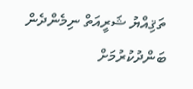ތަޤިއްޔު ޝަރީއަތް ނިމެންދެން ބަންދުކުރުމަށް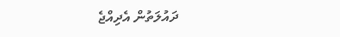ދައުލަތުން އެދިއްޖެ